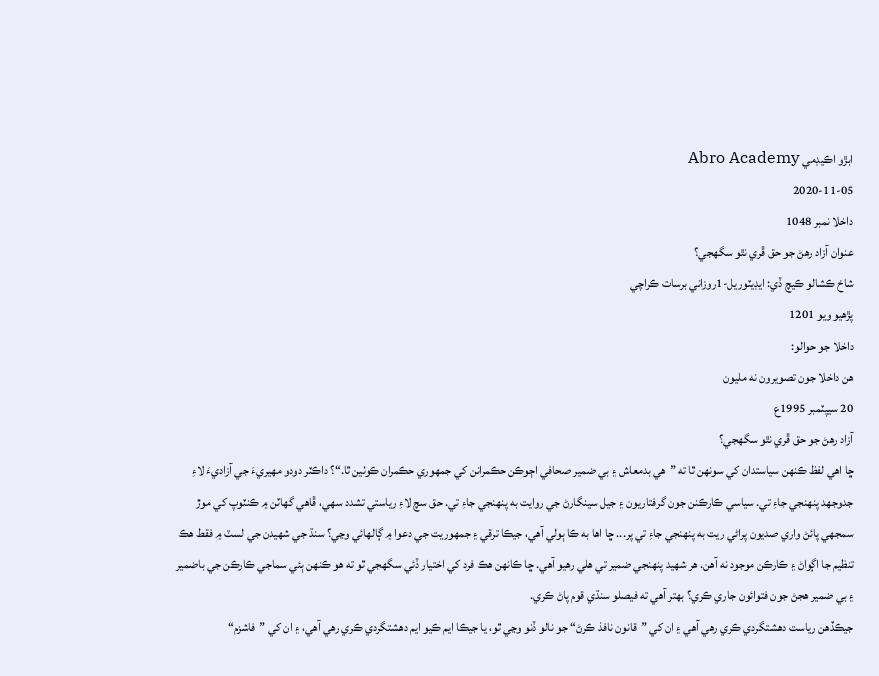ابڙو اڪيڊمي Abro Academy
2020-11-05
داخلا نمبر 1048
عنوان آزاد رهڻ جو حق ڦري نٿو سگهجي؟
شاخ ڪشالو ڪيچ ڏي: ايڊيٽوريل-1روزاني برسات ڪراچي
پڙهيو ويو 1201
داخلا جو حوالو:
هن داخلا جون تصويرون نه مليون
20 سيپٽمبر 1995ع
آزاد رهڻ جو حق ڦري نٿو سگهجي؟
ڇا اهي لفظ ڪنهن سياستدان کي سونهن ٿا ته ”هي بدمعاش ۽ بي ضمير صحافي اڄوڪن حڪمرانن کي جمهوري حڪمران ڪوٺين ٿا.“؟ داڪٽر دودو مهيريءَ جي آزاديءَ لاءِ جدوجهد پنهنجي جاءِ تي. سياسي ڪارڪنن جون گرفتاريون ۽ جيل سينگارڻ جي روايت به پنهنجي جاءِ تي. حق سچ لاءِ رياستي تشدد سهي، ڦاهي گهاٽن ۾ ڪنٽوپ کي موڙ سمجهي پائڻ واري صديون پراڻي ريت به پنهنجي جاءِ تي پر... ڇا اها به ڪا ٻولي آهي، جيڪا ترقي ۽ جمهوريت جي دعوا ۾ ڳالهائي وڃي؟ سنڌ جي شهيدن جي لسٽ ۾ فقط هڪ تنظيم جا اڳواڻ ۽ ڪارڪن موجود نه آهن. هر شهيد پنهنجي ضمير تي هلي رهيو آهي. ڇا ڪانهن هڪ فرد کي اختيار ڏئي سگهجي ٿو ته هو ڪنهن ٻئي سماجي ڪارڪن جي باضمير ۽ بي ضمير هجڻ جون فتوائون جاري ڪري؟ بهتر آهي ته فيصلو سنڌي قوم پاڻ ڪري.
جيڪڏهن رياست دهشتگردي ڪري رهي آهي ۽ ان کي ”قانون نافذ ڪرڻ“ جو نالو ڏنو وڃي ٿو، يا جيڪا ايم ڪيو ايم دهشتگردي ڪري رهي آهي، ۽ ان کي ”فاشزم“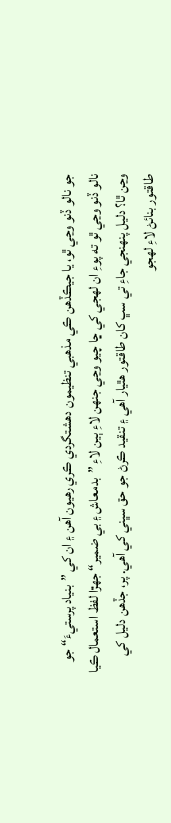جو نالو ڏنو وڃي ٿو، يا جيڪڏهن ڪي مذهبي تنظيمون دهشتگردي ڪري رهيون آهن ۽ ان کي ”بنياد پرستيءَ“ جو نالو ڏنو وڃي ٿو ته پوءِ ان لهجي کي ڇا چيو وڃي جنهن لاءِ ٻين لاءِ ”بدمعاش ۽ بي ضمير“ جهڙا لفظ استعمال ڪيا وڃن ٿا؟ دليل پنهنجي جاءِ تي سڀ کان طاقتور هٿيار آهي ۽ تنقيد ڪرڻ جو حق سڀني کي آهي. پر، جڏهن دليل کي طاقتور بنائڻ لاءِ لهجو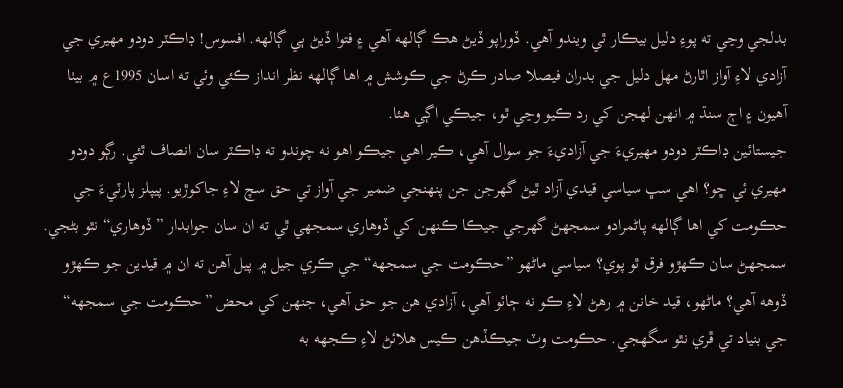بدلجي وڃي ته پوءِ دليل بيڪار ٿي ويندو آهي. ڏوراپو ڏيڻ هڪ ڳالهه آهي ۽ فتوا ڏيڻ ٻي ڳالهه. افسوس! ڊاڪٽر دودو مهيري جي آزادي لاءِ آواز اٿارڻ مهل دليل جي بدران فيصلا صادر ڪرڻ جي ڪوشش ۾ اها ڳالهه نظر انداز ڪئي وئي ته اسان 1995ع ۾ بيٺا آهيون ۽ اڄ سنڌ ۾ انهن لهجن کي رد ڪيو وڃي ٿو، جيڪي اڳي هئا.
جيستائين ڊاڪٽر دودو مهيريءَ جي آزاديءَ جو سوال آهي، ڪير اهي جيڪو اهو نه چوندو ته ڊاڪٽر سان انصاف ٿئي. رڳو دودو مهيري ئي ڇو؟ اهي سڀ سياسي قيدي آزاد ٿيڻ گهرجن جن پنهنجي ضمير جي آواز تي حق سچ لاءِ جاکوڙيو. پيپلز پارٽيءَ جي حڪومت کي اها ڳالهه پاڻمرادو سمجهڻ گهرجي جيڪا ڪنهن کي ڏوهاري سمجهي ٿي ته ان سان جوابدار ”ڏوهاري“ نٿو بڻجي. سمجهڻ سان ڪهڙو فرق ٿو پوي؟ سياسي ماڻهو ”حڪومت جي سمجهه“ جي ڪري جيل ۾ پيل آهن ته ان ۾ قيدين جو ڪهڙو ڏوهه آهي؟ ماڻهو، قيد خانن ۾ رهڻ لاءِ ڪو نه ڄائو آهي، آزادي هن جو حق آهي، جنهن کي محض ”حڪومت جي سمجهه“ جي بنياد تي ڦري نٿو سگهجي. حڪومت وٽ جيڪڏهن ڪيس هلائڻ لاءِ ڪجهه به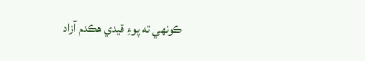ڪونهي ته پوءِ قيدي هڪدم آزاد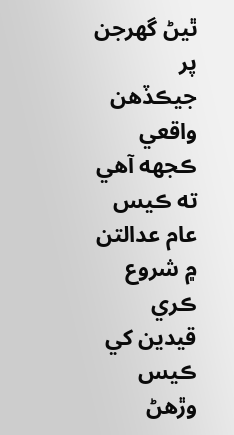ٿيڻ گهرجن پر جيڪڏهن واقعي ڪجهه آهي ته ڪيس عام عدالتن ۾ شروع ڪري قيدين کي ڪيس وڙهڻ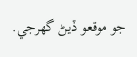جو موقعو ڏيڻ گهرجي.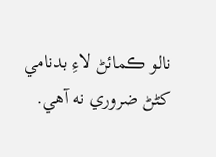نالو ڪمائڻ لاءِ بدنامي کڻڻ ضروري نه آهي.